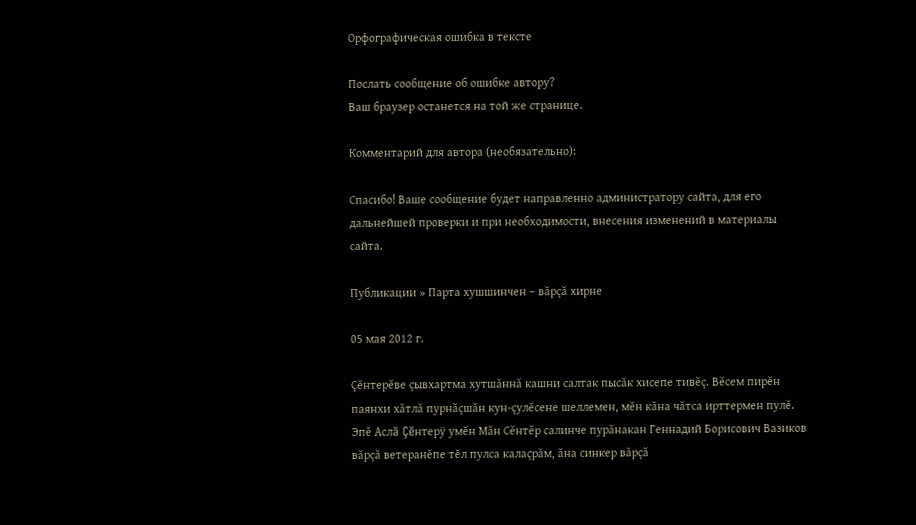Орфографическая ошибка в тексте

Послать сообщение об ошибке автору?
Ваш браузер останется на той же странице.

Комментарий для автора (необязательно):

Спасибо! Ваше сообщение будет направленно администратору сайта, для его дальнейшей проверки и при необходимости, внесения изменений в материалы сайта.

Публикации » Парта хушшинчен – вăрçă хирне

05 мая 2012 г.

Çĕнтерĕве çывхартма хутшăннă кашни салтак пысăк хисепе тивĕç. Вĕсем пирĕн паянхи хăтлă пурнăçшăн кун-çулĕсене шеллемен, мĕн кăна чăтса ирттермен пулĕ. Эпĕ Аслă Çĕнтерÿ умĕн Мăн Сĕнтĕр салинче пурăнакан Геннадий Борисович Вазиков вăрçă ветеранĕпе тĕл пулса калаçрăм, ăна синкер вăрçă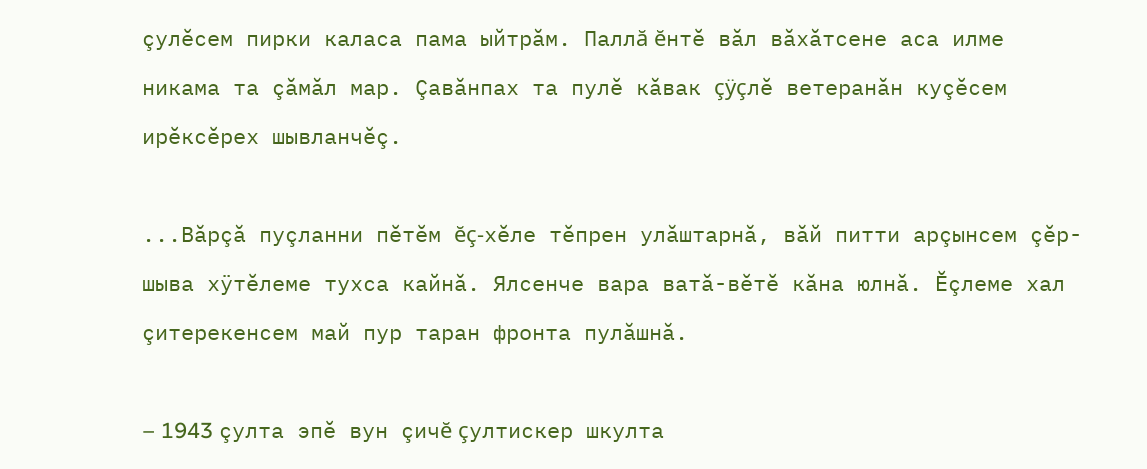çулĕсем пирки каласа пама ыйтрăм. Паллă ĕнтĕ вăл вăхăтсене аса илме никама та çăмăл мар. Çавăнпах та пулĕ кăвак çÿçлĕ ветеранăн куçĕсем ирĕксĕрех шывланчĕç.

...Вăрçă пуçланни пĕтĕм ĕç-хĕле тĕпрен улăштарнă, вăй питти арçынсем çĕр-шыва хÿтĕлеме тухса кайнă. Ялсенче вара ватă-вĕтĕ кăна юлнă. Ĕçлеме хал çитерекенсем май пур таран фронта пулăшнă.

– 1943 çулта эпĕ вун çичĕ çултискер шкулта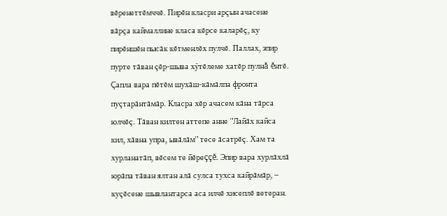вĕренеттĕмччĕ. Пирĕн класри арçын ачасене вăрçа каймаллине класа кĕрсе каларĕç, ку пирĕншĕн пысăк кĕтменлĕх пулчĕ. Паллах, эпир пурте тăван çĕр-шыва хÿтĕлеме хатĕр пулнă ĕнтĕ. Çапла вара пĕтĕм шухăш-кăмăлпа фронта пуçтарăнтăмăр. Класра хĕр ачасем кăна тăрса юлчĕç. Тăван килтен аттепе анне "Лайăх кайса кил, хăвна упра, ывăлăм" тесе ăсатрĕç. Хам та хурланатăп, вĕсем те йĕреççĕ. Эпир вара хурлăхлă юрăпа тăван ялтан алă сулса тухса кайрăмăр, – куçĕсене шывлантарса аса илчĕ хисеплĕ ветеран.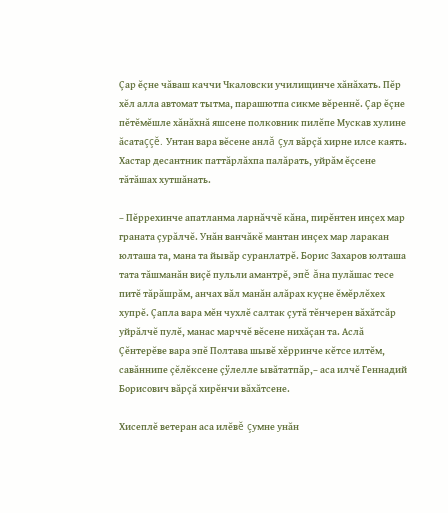Çар ĕçне чăваш каччи Чкаловски училищинче хăнăхать. Пĕр хĕл алла автомат тытма, парашютпа сикме вĕреннĕ. Çар ĕçне пĕтĕмĕшле хăнăхнă яшсене полковник пилĕпе Мускав хулине ăсатаççĕ. Унтан вара вĕсене анлă çул вăрçă хирне илсе каять. Хастар десантник паттăрлăхпа палăрать, уйрăм ĕçсене тăтăшах хутшăнать.

– Пĕррехинче апатланма ларнăччĕ кăна, пирĕнтен инçех мар граната çурăлчĕ. Унăн ванчăкĕ мантан инçех мар ларакан юлташа та, мана та йывăр суранлатрĕ. Борис Захаров юлташа тата тăшманăн виçĕ пульли амантрĕ, эпĕ ăна пулăшас тесе питĕ тăрăшрăм, анчах вăл манăн алăрах куçне ĕмĕрлĕхех хупрĕ. Çапла вара мĕн чухлĕ салтак çутă тĕнчерен вăхăтсăр уйрăлчĕ пулĕ, манас марччĕ вĕсене нихăçан та. Аслă Çĕнтерĕве вара эпĕ Полтава шывĕ хĕрринче кĕтсе илтĕм, савăннипе çĕлĕксене çÿлелле ывăтатпăр,– аса илчĕ Геннадий Борисович вăрçă хирĕнчи вăхăтсене.

Хисеплĕ ветеран аса илĕвĕ çумне унăн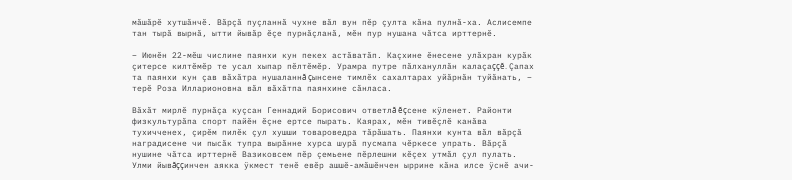мăшăрĕ хутшăнчĕ. Вăрçă пуçланнă чухне вăл вун пĕр çулта кăна пулнă-ха. Аслисемпе тан тырă вырнă, ытти йывăр ĕçе пурнăçланă, мĕн пур нушана чăтса ирттернĕ.

– Июнĕн 22-мĕш числине паянхи кун пекех астăватăп. Каçхине ĕнесене улăхран курăк çитерсе килтĕмĕр те усал хыпар пĕлтĕмĕр. Урамра путре пăлхануллăн калаçаççĕ. Çапах та паянхи кун çав вăхăтра нушаланнă çынсене тимлĕх сахалтарах уйăрнăн туйăнать, – терĕ Роза Илларионовна вăл вăхăтпа паянхине сăнласа.

Вăхăт мирлĕ пурнăçа куçсан Геннадий Борисович ответлă ĕçсене кÿленет. Районти физкультурăпа спорт пайĕн ĕçне ертсе пырать. Каярах, мĕн тивĕçлĕ канăва тухичченех, çирĕм пилĕк çул хушши товароведра тăрăшать. Паянхи кунта вăл вăрçă наградисене чи пысăк тупра вырăнне хурса шурă пусмапа чĕркесе упрать. Вăрçă нушине чăтса ирттернĕ Вазиковсем пĕр çемьене пĕрлешни кĕçех утмăл çул пулать. Улми йывăççинчен аякка ÿкмест тенĕ евĕр ашшĕ-амăшĕнчен ыррине кăна илсе ÿснĕ ачи-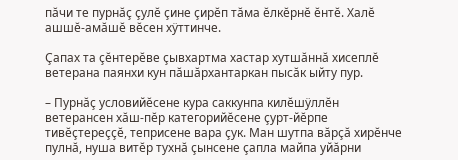пăчи те пурнăç çулĕ çине çирĕп тăма ĕлкĕрнĕ ĕнтĕ. Халĕ ашшĕ-амăшĕ вĕсен хÿттинче.

Çапах та çĕнтерĕве çывхартма хастар хутшăннă хисеплĕ ветерана паянхи кун пăшăрхантаркан пысăк ыйту пур.

– Пурнăç условийĕсене кура саккунпа килĕшÿллĕн ветерансен хăш-пĕр категорийĕсене çурт-йĕрпе тивĕçтереççĕ, теприсене вара çук. Ман шутпа вăрçă хирĕнче пулнă, нуша витĕр тухнă çынсене çапла майпа уйăрни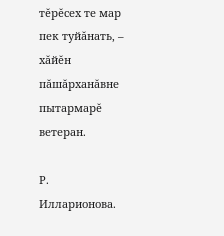тĕрĕсех те мар пек туйăнать, – хăйĕн пăшăрханăвне пытармарĕ ветеран.

Р. Илларионова.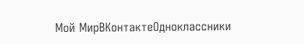Мой МирВКонтактеОдноклассники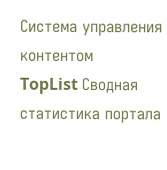Система управления контентом
TopList Сводная статистика портала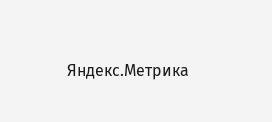Яндекс.Метрика